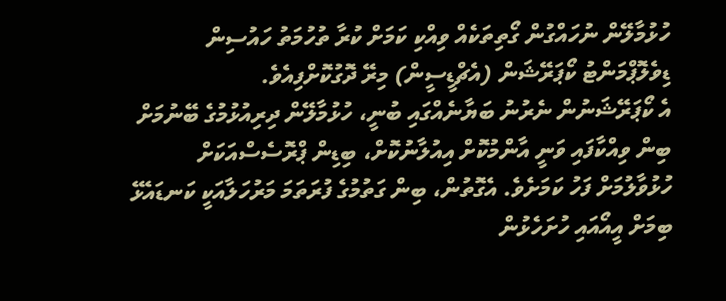ހުޅުމާލޭން ނުހައްގުން ގޯތިތަކެއް ވިއްކި ކަމަށް ކުރާ ތުހުމަތު ހައުސިން ޑިވެލޮޕްމަންޓު ކޯޕަރޭޝަން (އެޗްޑީސީން) މިރޭ ދޮގުކޮށްފިއެވެ.
އެ ކޯޕަރޭޝަނުން ނެރުނު ބަޔާނެއްގައި ބުނީ، ހުޅުމާލޭން ދިރިއުޅުމުގެ ބޭނުމަށް ބިން ވިއްކާފައި ވަނީ އާންމުކޮށް އިއުލާނުކޮށް، ބިޑިން ޕްރޮސެސްއަކަށް ހުޅުވާލުމަށް ފަހު ކަމަށެވެ. އެގޮތުން، ބިން ގަތުމުގެ ފުރަތަމަ މަރުހަލާއަކީ ކަނޑައެޅޭ ބިމަށް އީއޯއައި ހުށަހެޅުން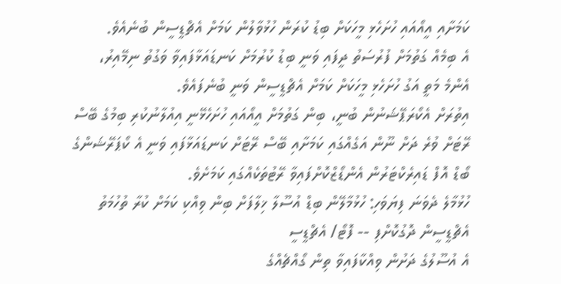ކަމަށާއި އީއޯއައި ހުށަހެޅި މީހަކަށް ބިޑު ކުރަން ހުޅުވާލުން ކަމަށް އެޗްޑީސީން ބުނެއެވެ.
އެ ބިމެއް ގަތުމަށް ފުރުސަތު ދީފައި ވަނީ ބިޑު ކުރުމަށް ކަނޑައަޅާފައިވާ ވަގުތު ނިމޭއިރު، އެންމެ މަތީ އަގު ހުށަހެޅި މީހަކަށް ކަމަށް އެޗްޑީސީން ވަނީ ބުނެފައެވެ.
އިތުރަށް އެކޯރަޕޭޝަނުން ބުނީ، ބިން ގަތުމަށް އީއޯއައި ހުށަހެޅޭނީ އިއުލާނުކުރި ބިމުގެ ބޭސް ރޭޓަށް ވުރެ ދަށް ނޫން އަގެއްގައި ކަމަށާއި ބޭސް ރޭޓަށް ކަނޑައަޅާފައި ވަނީ އެ ކޯޕަރޭޝަންގެ ބޯޑް އޮފް ޑައިރެކްޓަރުން އެންޑޯޒްކޮށްފައިވާ ރޭޓުތަކެއްގައި ކަމަށެވެ.
ހުޅުމާލެ ދެވަނަ ފިޔަވަހި: ހުޅުމާލޭން ބިޑް އުސޫލާ ޚިލާފަށް ބިން ވިއްކި ކަމަށް ކުރާ ތުހުމަތު އެޗްޑީސީން ދޮގުކޮށްފި -- ފޮޓޯ/ އެޗްޑީސީ
އެ އުސޫލުގެ ދަށުން ވިއްކާފައިވާ ތިން ގޯއްޗެއްގެ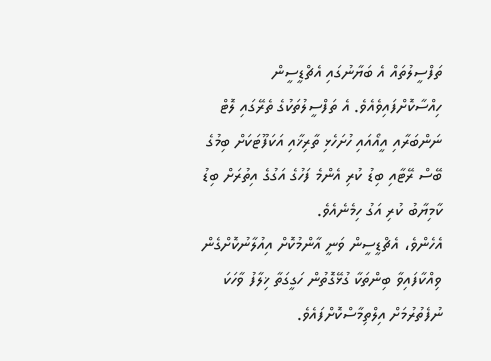ތަފްސީލުތައް އެ ބަޔާނުގައި އެޗްޑީސީން ހިއްސާކޮށްފައިވެއެވެ. އެ ތަފްސީލުތަކުގެ ތެރޭގައި ލޮޓް ނަންބަރާއި އީއޯއައި ހުށަހެޅި ތާރިޚާއި އަކަފޫޓަކަށް ބިމުގެ ބޭސް ރޭޓާއި ބިޑު ކުރި އެންމެ ފަހުގެ އަގުގެ އިތުރަށް ބިޑު ކާމިޔާބު ކުރި އަގު ހިމެނެއެވެ.
އެހެންވެ، އެޗްޑީސީން ވަނީ އާންމުކޮށް އިއުލާނުކޮށްގެން ވިއްކާފައިވާ ބިންތަކާ ގުޅޭގޮތުން ހަގީގަތާ ޚިލާފު ވާހަކަ ނުފެތުރުމަށް އިލްތިމާސްކޮށްފައެވެ.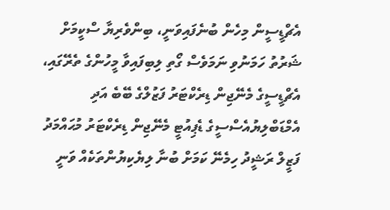އެޗްޑީސީން މިހެން ބުނެފައިވަނީ، ބިންވެރިޔާ ސްކީމަށް ޝަރުތު ހަމަނުވި ނަމަވެސް ގޯތި ލިބިފައިވާ މީހުންގެ ތެރޭގައި، އެޗްޑީސީގެ މެނޭޖިން ޑިރެކްޓަރު ފަޒުލްގެ ބޭބެ އަދި އެމްޑަބްލިޔުއެސްސީގެ ޑެޕިއުޓީ މެނޭޖިން ޑިރެކްޓަރު މުޙައްމަދު ފަޒީލް ރަޝީދު ހިމެނޭ ކަމަށް ބުނާ ލިޔެކިޔުންތަކެއް ވަނީ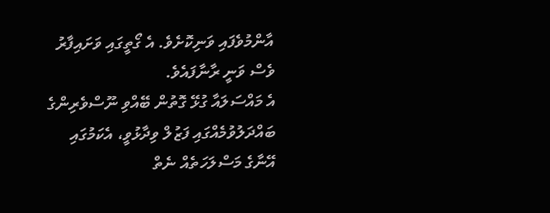އާންމުވެފައި ވަނިކޮށެވެ. އެ ގޯތީގައި ވަށައިފާރު ވެސް ވަނީ ރާނާފައެވެ.
އެ މައްސަލައާ ގުޅޭ ގޮތުން ބޭއްވި ނޫސްވެރިންގެ ބައްދަލުވުމެއްގައި ފަޒުލް ވިދާޅުވީ، އެކަމުގައި އޭނާގެ މަސްލަހަތެއް ނެތް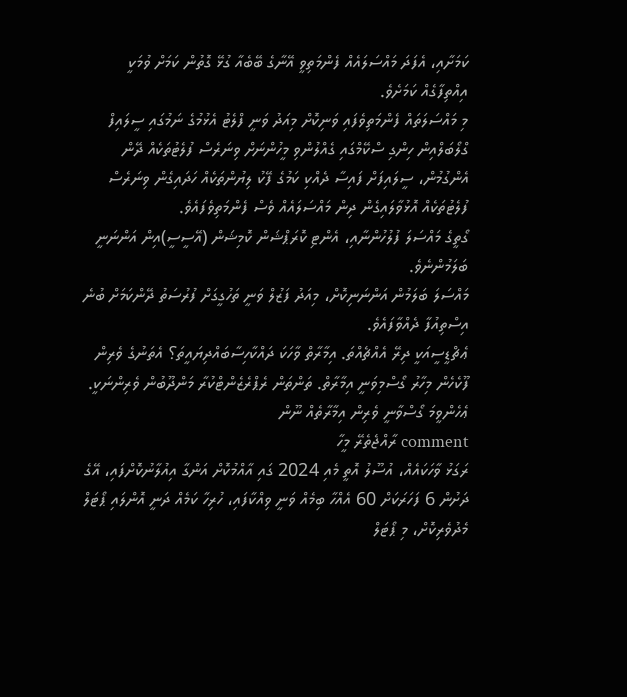ކަމަށާއި، އެފަދަ މައްސަލައެއް ފެންމަތިވީ އޭނާގެ ބޭބެއާ ގުޅޭ ގޮތުން ކަމަށް ވުމަކީ އިއްތިފާގެއް ކަމަށެވެ.
މި މައްސަލަތައް ފެންމަތިވެފައި ވަނިކޮށް މިއަދު ވަނީ ފްލެޓު އެޅުމުގެ ނަމުގައި ސީލައިފް ގްލޯބަލްއިން ހިންގި ސްކޭމްގައި ގެއްލުންވި މީހުންނަށް ވިނަރެސް ފުލެޓުތަކެއް ދޭން އެންގުމުން، ސީލައިފަށް ފައިސާ ދެއްކި ކަމުގެ ފޭކު ލިޔުންތަކެއް ހަދައިގެން ވިނަރެސް ފުލެޓުތަކެއް އޮޅުވާލައިގެން ދިން މައްސަލައެއް ވެސް ފެންމަތިވެފައެވެ.
ގޯތީގެ މައްސަލަ ފުލުހުންނާއި، އެންޓި ކޮރަޕްޝަން ކޮމިޝަން (އޭސީސީ)އިން އަންނަނީ ބަލަމުންނެވެ.
މައްސަލަ ބަލަމުން އަންނަނިކޮށް، މިއަދު ފަޒުލް ވަނީ ތަހުގީގަށް ފުރުސަތު ދޭންކަމަށް ބުނެ އިސްތިއުފާ ދެއްވާފައެވެ.
ޢެޗްޑީސީއަކީ ދިރޭ އެއްޗެއްތަ. އިމާރާތް ވާހަކަ ދައްކާހިސާބައްދިޔައީތަ؟ އެތަނުގެ ވެރިން ފޫކެހެން މިހާރު ގޯސްމިވަނީ އިމާރާތް. ތަންތަން ރެޕްރެޒެންޓްކުރާ މަންދޫބުން ވެރިންނަކީ. ޢެހެންވީމަ ގޯސްވާނީ ވެރިން އިމާރާތެއް ނޫން
comment ރާއްޖެތެރޭ މީހާ
ރަގަޅު ވާހަކައެއް، އުސޫލު އޮތީ މެއި 2024 ގައި އާއްމުކޮށް އަންގާ އިއުލާނުކޮށްފައި، އޭގެ ދަށުން 6 ފަހަރަކަށް 60 އެއްހާ ބިމެއް ވަނީ ވިއްކާފައި، ހުރިހާ ކަމެއް ދަނީ އޮންލައި ޕޯޓަލް މެދުވެރިކޮށް، މި ޕޯޓަލް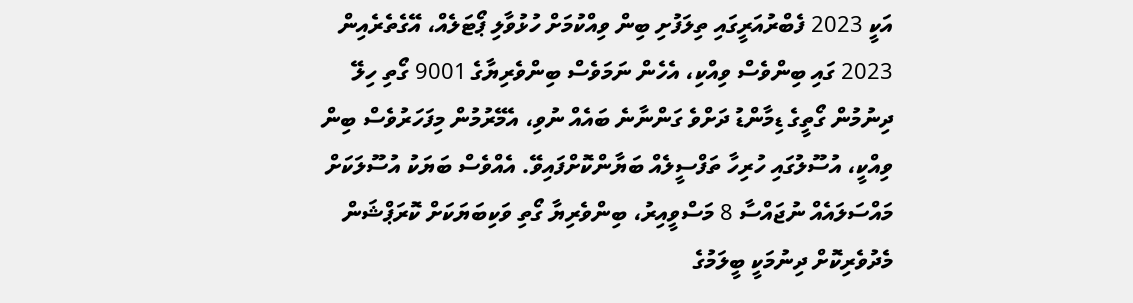އަކީ 2023 ފެބްރުއަރީގައި ތިލަފުށި ބިން ވިއްކުމަށް ހުޅުވާލި ޕޯޓަލެއް، އޭގެތެރެއިން 2023 ގައި ބިންވެސް ވިއްކި، އެހެން ނަމަވެސް ބިންވެރިޔާގެ 9001 ގޯތި ހިލޭ ދިނުމުން ގޯތީގެ ޑިމާންޑު ދަށްވެ ގަންނާނެ ބައެއް ނުވި، އެމޭރުމުން މިފަހަރުވެސް ބިން ވިއްކީ، އުސޫލުގައި ހުރިހާ ތަފްސީލެއް ބަޔާންކޮށްފައިވޭ. އެއްވެސް ބަޔަކު އުސޫލަކަށް މައްސަލައެއް ނުޖައްސާ 8 މަސްވީއިރު، ބިންވެރިޔާ ގޯތި ވަކިބަޔަކަށް ކޮރަޕްޝަން މެދުވެރިކޮށް ދިނުމަކީ ބީލަމުގެ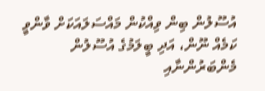އުސޫލުން ބިން ވިއްކުން މައްސަލައަކަށް ވާންވީ ކަމެއް ނޫން، އަދި ބީލަމުގެ އުސޫލުން މެންބަރުންނާއި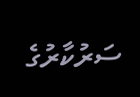ސަރުކާރުގެ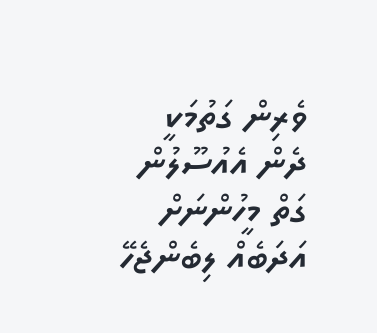ވެރިން ގަތުމަކީ ދެން އެއުސޫލުން ގަތް މީހުންނަށް އަދަބެއް ލިބެންޖެހޭ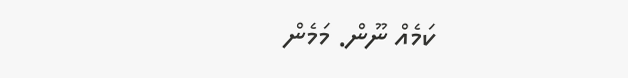ކަމެއް ނޫން. މަމެން